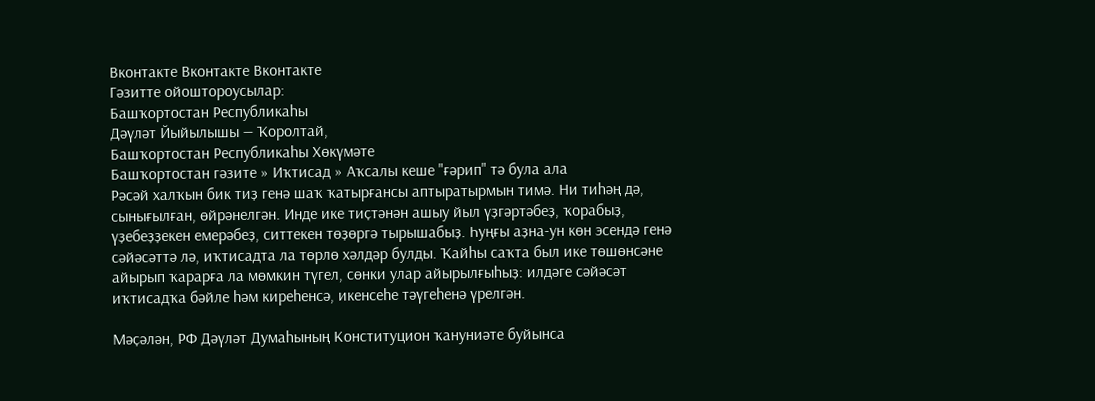Вконтакте Вконтакте Вконтакте
Гәзитте ойоштороусылар:
Башҡортостан Республикаһы
Дәүләт Йыйылышы — Ҡоролтай,
Башҡортостан Республикаһы Хөкүмәте
Башҡортостан гәзите » Иҡтисад » Аҡсалы кеше "ғәрип" тә була ала
Рәсәй халҡын бик тиҙ генә шаҡ ҡатырғансы аптыратырмын тимә. Ни тиһәң дә, сынығылған, өйрәнелгән. Инде ике тиҫтәнән ашыу йыл үҙгәртәбеҙ, ҡорабыҙ, үҙебеҙҙекен емерәбеҙ, ситтекен төҙөргә тырышабыҙ. Һуңғы аҙна-ун көн эсендә генә сәйәсәттә лә, иҡтисадта ла төрлө хәлдәр булды. Ҡайһы саҡта был ике төшөнсәне айырып ҡарарға ла мөмкин түгел, сөнки улар айырылғыһыҙ: илдәге сәйәсәт иҡтисадҡа бәйле һәм киреһенсә, икенсеһе тәүгеһенә үрелгән.

Мәҫәлән, РФ Дәүләт Думаһының Конституцион ҡануниәте буйынса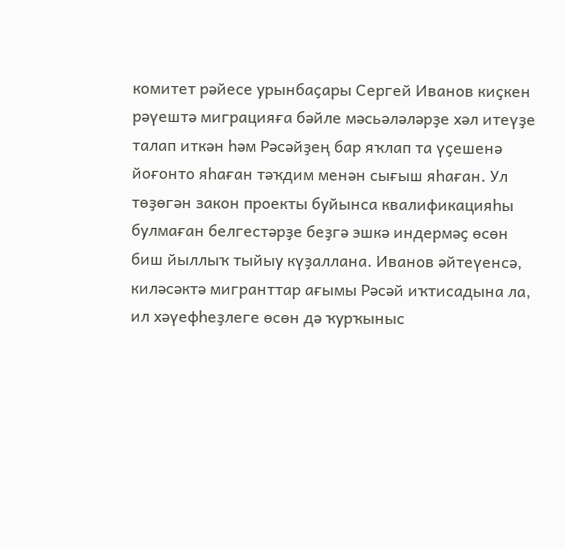комитет рәйесе урынбаҫары Сергей Иванов киҫкен рәүештә миграцияға бәйле мәсьәләләрҙе хәл итеүҙе талап иткән һәм Рәсәйҙең бар яҡлап та үҫешенә йоғонто яһаған тәҡдим менән сығыш яһаған. Ул төҙөгән закон проекты буйынса квалификацияһы булмаған белгестәрҙе беҙгә эшкә индермәҫ өсөн биш йыллыҡ тыйыу күҙаллана. Иванов әйтеүенсә, киләсәктә мигранттар ағымы Рәсәй иҡтисадына ла, ил хәүефһеҙлеге өсөн дә ҡурҡыныс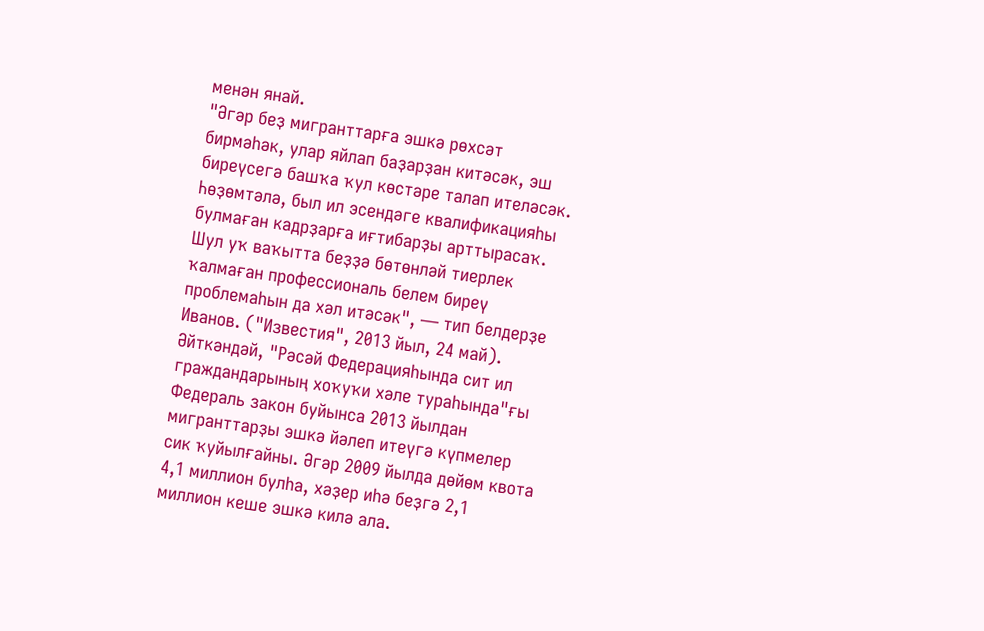менән янай.
"Әгәр беҙ мигранттарға эшкә рөхсәт бирмәһәк, улар яйлап баҙарҙан китәсәк, эш биреүсегә башҡа ҡул көстәре талап ителәсәк. Һөҙөмтәлә, был ил эсендәге квалификацияһы булмаған кадрҙарға иғтибарҙы арттырасаҡ. Шул уҡ ваҡытта беҙҙә бөтөнләй тиерлек ҡалмаған профессиональ белем биреү проблемаһын да хәл итәсәк", — тип белдерҙе Иванов. ("Известия", 2013 йыл, 24 май).
Әйткәндәй, "Рәсәй Федерацияһында сит ил граждандарының хоҡуҡи хәле тураһында"ғы Федераль закон буйынса 2013 йылдан мигранттарҙы эшкә йәлеп итеүгә күпмелер сик ҡуйылғайны. Әгәр 2009 йылда дөйөм квота 4,1 миллион булһа, хәҙер иһә беҙгә 2,1 миллион кеше эшкә килә ала.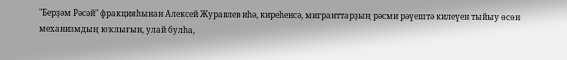"Берҙәм Рәсәй" фракцияһынан Алексей Журавлев иһә, киреһенсә, мигранттарҙың рәсми рәүештә килеүен тыйыу өсөн механизмдың юҡлығын, улай булһа,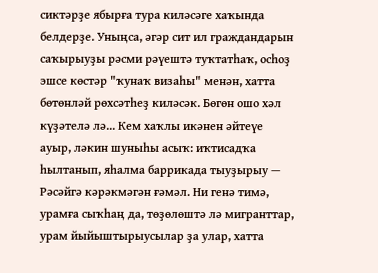сиктәрҙе ябырға тура киләсәге хаҡында белдерҙе. Уныңса, әгәр сит ил граждандарын саҡырыуҙы рәсми рәүештә туҡтатһаҡ, осһоҙ эшсе көстәр "ҡунаҡ визаһы" менән, хатта бөтөнләй рөхсәтһеҙ киләсәк. Бөгөн ошо хәл күҙәтелә лә... Кем хаҡлы икәнен әйтеүе ауыр, ләкин шуныһы асыҡ: иҡтисадҡа һылтанып, яһалма баррикада тыуҙырыу — Рәсәйгә кәрәкмәгән ғәмәл. Ни генә тимә, урамға сыҡһаң да, төҙөлөштә лә мигранттар, урам йыйыштырыусылар ҙа улар, хатта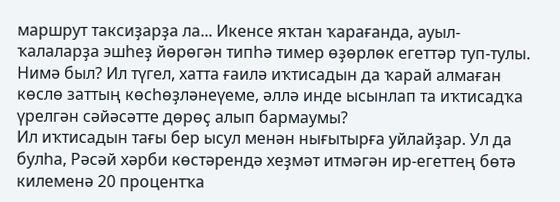маршрут таксиҙарҙа ла... Икенсе яҡтан ҡарағанда, ауыл-ҡалаларҙа эшһеҙ йөрөгән типһә тимер өҙөрлөк егеттәр туп-тулы. Нимә был? Ил түгел, хатта ғаилә иҡтисадын да ҡарай алмаған көслө заттың көсһөҙләнеүеме, әллә инде ысынлап та иҡтисадҡа үрелгән сәйәсәтте дөрөҫ алып бармаумы?
Ил иҡтисадын тағы бер ысул менән нығытырға уйлайҙар. Ул да булһа, Рәсәй хәрби көстәрендә хеҙмәт итмәгән ир-егеттең бөтә килеменә 20 процентҡа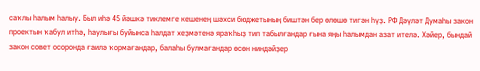саҡлы һалым һалыу. Был иһә 45 йәшкә тиклемге кешенең шәхси бюджетының биштән бер өлөшө тигән һүҙ. РФ Дәүләт Думаһы закон проектын ҡабул итһә, һаулығы буйынса һалдат хеҙмәтенә яраҡһыҙ тип табылғандар ғына яңы һалымдан азат ителә. Хәйер, бындай закон совет осоронда ғаилә ҡормағандар, балаһы булмағандар өсөн ниндәйҙер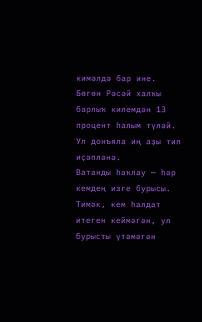кимәлдә бар ине. Бөгөн Рәсәй халҡы барлыҡ килемдән 13 процент һалым түләй. Ул донъяла иң аҙы тип иҫәпләнә.
Ватанды һаҡлау — һәр кемдең изге бурысы. Тимәк, кем һалдат итеген кеймәгән, ул бурысты үтәмәгән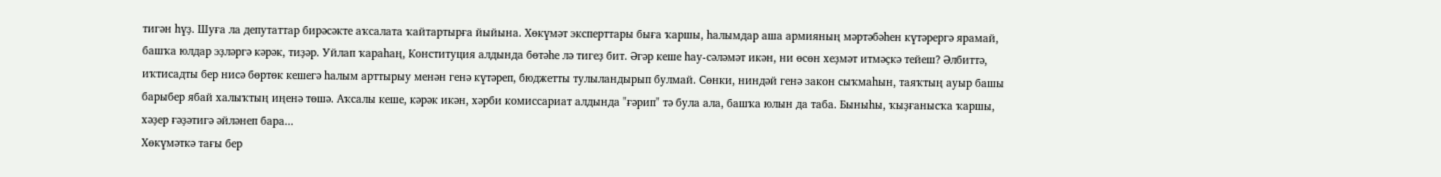тигән һүҙ. Шуға ла депутаттар бирәсәкте аҡсалата ҡайтартырға йыйына. Хөкүмәт эксперттары быға ҡаршы, һалымдар аша армияның мәртәбәһен күтәрергә ярамай, башҡа юлдар эҙләргә кәрәк, тиҙәр. Уйлап ҡараһаң, Конституция алдында бөтәһе лә тигеҙ бит. Әгәр кеше һау-сәләмәт икән, ни өсөн хеҙмәт итмәҫкә тейеш? Әлбиттә, иҡтисадты бер нисә бөртөк кешегә һалым арттырыу менән генә күтәреп, бюджетты тулыландырып булмай. Сөнки, ниндәй генә закон сыҡмаһын, таяҡтың ауыр башы барыбер ябай халыҡтың иңенә төшә. Аҡсалы кеше, кәрәк икән, хәрби комиссариат алдында "ғәрип" тә була ала, башҡа юлын да таба. Быныһы, ҡыҙғанысҡа ҡаршы, хәҙер ғәҙәтигә әйләнеп бара...
Хөкүмәткә тағы бер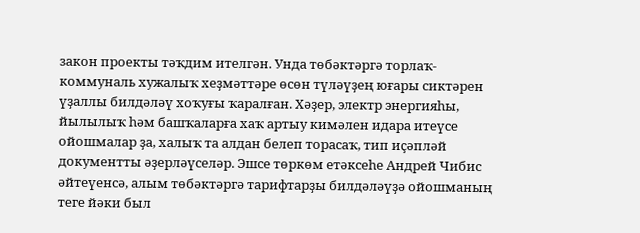закон проекты тәҡдим ителгән. Унда төбәктәргә торлаҡ-коммуналь хужалыҡ хеҙмәттәре өсөн түләүҙең юғары сиктәрен үҙаллы билдәләү хоҡуғы ҡаралған. Хәҙер, электр энергияһы, йылылыҡ һәм башҡаларға хаҡ артыу кимәлен идара итеүсе ойошмалар ҙа, халыҡ та алдан белеп торасаҡ, тип иҫәпләй документты әҙерләүселәр. Эшсе төркөм етәксеһе Андрей Чибис әйтеүенсә, алым төбәктәргә тарифтарҙы билдәләүҙә ойошманың теге йәки был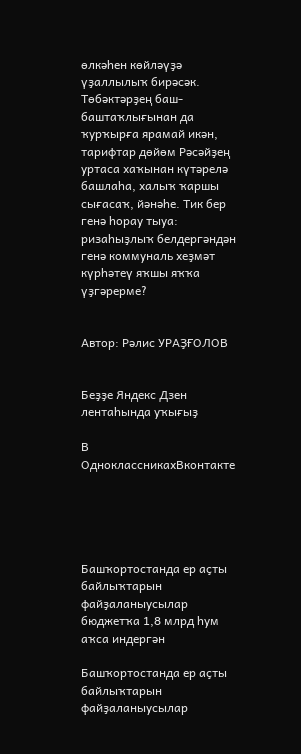өлкәһен көйләүҙә үҙаллылыҡ бирәсәк. Төбәктәрҙең баш-баштаҡлығынан да ҡурҡырға ярамай икән, тарифтар дөйөм Рәсәйҙең уртаса хаҡынан күтәрелә башлаһа, халыҡ ҡаршы сығасаҡ, йәнәһе. Тик бер генә һорау тыуа: ризаһыҙлыҡ белдергәндән генә коммуналь хеҙмәт күрһәтеү яҡшы яҡҡа үҙгәрерме?


Автор: Рәлис УРАҘҒОЛОВ


Беҙҙе Яндекс Дзен лентаһында уҡығыҙ

В ОдноклассникахВконтакте





Башҡортостанда ер аҫты байлыҡтарын файҙаланыусылар бюджетҡа 1,8 млрд һум аҡса индергән

Башҡортостанда ер аҫты байлыҡтарын файҙаланыусылар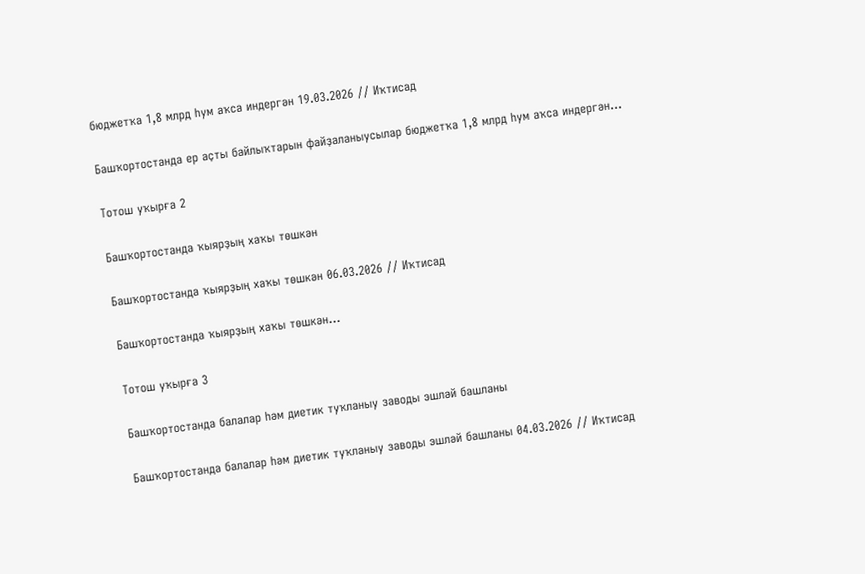бюджетҡа 1,8 млрд һум аҡса индергән 19.03.2026 // Иҡтисад

Башҡортостанда ер аҫты байлыҡтарын файҙаланыусылар бюджетҡа 1,8 млрд һум аҡса индергән...

Тотош уҡырға 2

Башҡортостанда ҡыярҙың хаҡы төшкән

Башҡортостанда ҡыярҙың хаҡы төшкән 06.03.2026 // Иҡтисад

Башҡортостанда ҡыярҙың хаҡы төшкән...

Тотош уҡырға 3

Башҡортостанда балалар һәм диетик туҡланыу заводы эшләй башланы

Башҡортостанда балалар һәм диетик туҡланыу заводы эшләй башланы 04.03.2026 // Иҡтисад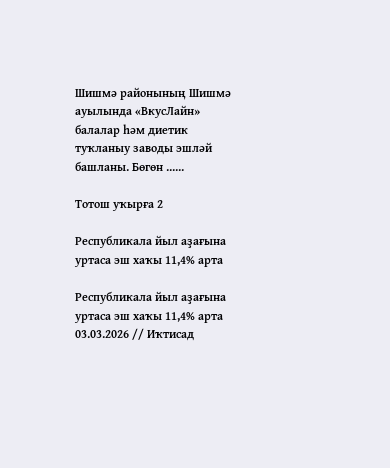Шишмә районының Шишмә ауылында «ВкусЛайн» балалар һәм диетик туҡланыу заводы эшләй башланы. Бөгөн ......

Тотош уҡырға 2

Республикала йыл аҙағына уртаса эш хаҡы 11,4% арта

Республикала йыл аҙағына уртаса эш хаҡы 11,4% арта 03.03.2026 // Иҡтисад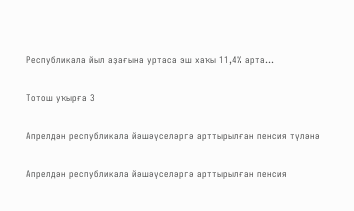Республикала йыл аҙағына уртаса эш хаҡы 11,4% арта...

Тотош уҡырға 3

Апрелдән республикала йәшәүселәргә арттырылған пенсия түләнә

Апрелдән республикала йәшәүселәргә арттырылған пенсия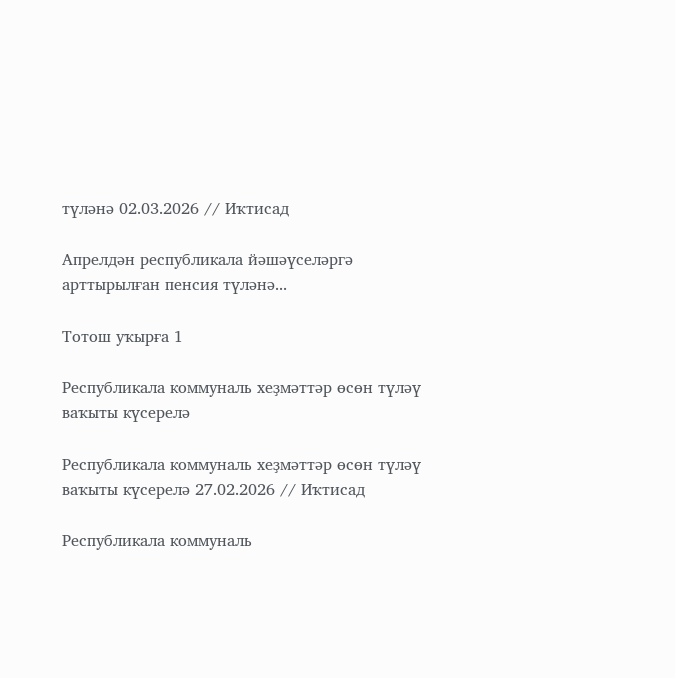түләнә 02.03.2026 // Иҡтисад

Апрелдән республикала йәшәүселәргә арттырылған пенсия түләнә...

Тотош уҡырға 1

Республикала коммуналь хеҙмәттәр өсөн түләү ваҡыты күсерелә

Республикала коммуналь хеҙмәттәр өсөн түләү ваҡыты күсерелә 27.02.2026 // Иҡтисад

Республикала коммуналь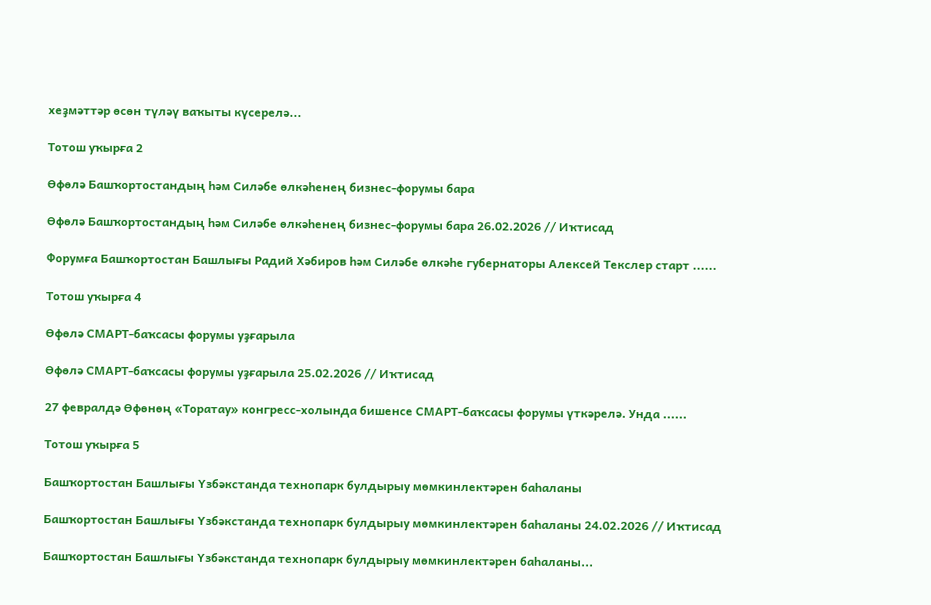хеҙмәттәр өсөн түләү ваҡыты күсерелә...

Тотош уҡырға 2

Өфөлә Башҡортостандың һәм Силәбе өлкәһенең бизнес-форумы бара

Өфөлә Башҡортостандың һәм Силәбе өлкәһенең бизнес-форумы бара 26.02.2026 // Иҡтисад

Форумға Башҡортостан Башлығы Радий Хәбиров һәм Силәбе өлкәһе губернаторы Алексей Текслер старт ......

Тотош уҡырға 4

Өфөлә СМАРТ-баҡсасы форумы уҙғарыла

Өфөлә СМАРТ-баҡсасы форумы уҙғарыла 25.02.2026 // Иҡтисад

27 февралдә Өфөнөң «Торатау» конгресс-холында бишенсе СМАРТ-баҡсасы форумы үткәрелә. Унда ......

Тотош уҡырға 5

Башҡортостан Башлығы Үзбәкстанда технопарк булдырыу мөмкинлектәрен баһаланы

Башҡортостан Башлығы Үзбәкстанда технопарк булдырыу мөмкинлектәрен баһаланы 24.02.2026 // Иҡтисад

Башҡортостан Башлығы Үзбәкстанда технопарк булдырыу мөмкинлектәрен баһаланы...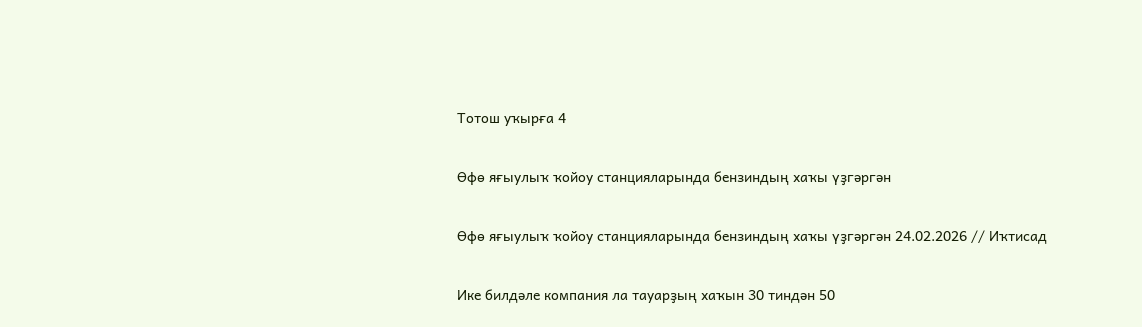Тотош уҡырға 4

Өфө яғыулыҡ ҡойоу станцияларында бензиндың хаҡы үҙгәргән

Өфө яғыулыҡ ҡойоу станцияларында бензиндың хаҡы үҙгәргән 24.02.2026 // Иҡтисад

Ике билдәле компания ла тауарҙың хаҡын 30 тиндән 50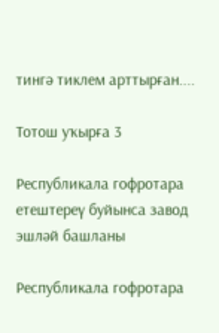тингә тиклем арттырған....

Тотош уҡырға 3

Республикала гофротара етештереү буйынса завод эшләй башланы

Республикала гофротара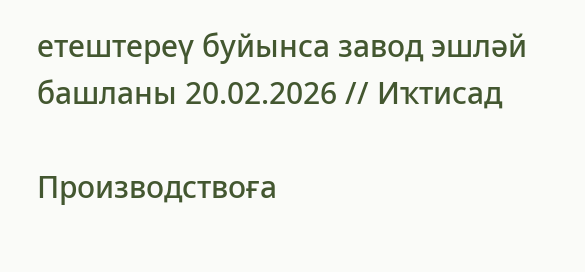етештереү буйынса завод эшләй башланы 20.02.2026 // Иҡтисад

Производствоға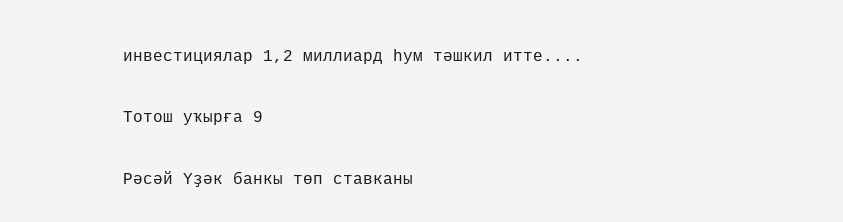инвестициялар 1,2 миллиард һум тәшкил итте....

Тотош уҡырға 9

Рәсәй Үҙәк банкы төп ставканы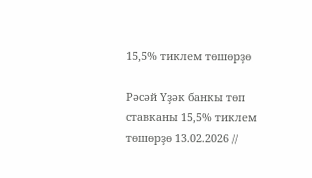15,5% тиклем төшөрҙө

Рәсәй Үҙәк банкы төп ставканы 15,5% тиклем төшөрҙө 13.02.2026 //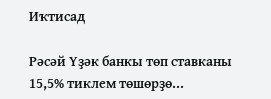Иҡтисад

Рәсәй Үҙәк банкы төп ставканы 15,5% тиклем төшөрҙө...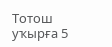Тотош уҡырға 5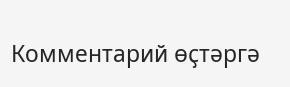Комментарий өҫтәргә